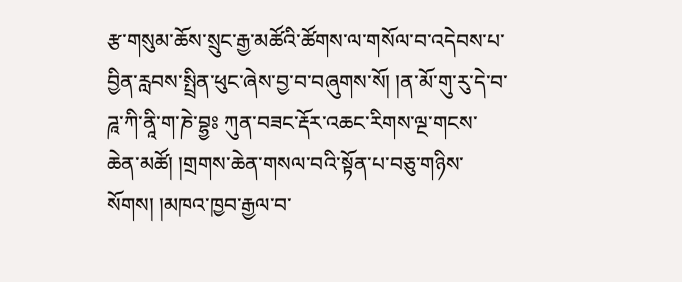རྩ་གསུམ་ཆོས་སྲུང་རྒྱ་མཚོའི་ཚོགས་ལ་གསོལ་བ་འདེབས་པ་བྱིན་རླབས་སྤྲིན་ཕུང་ཞེས་བྱ་བ་བཞུགས་སོ། །ན་མོ་གུ་རུ་དེ་བ་ཌཱ་ཀི་ནཱི་ག་ཎེ་བྷྱཿ ཀུན་བཟང་རྡོར་འཆང་རིགས་ལྔ་གངས་ཆེན་མཚོ། །གྲགས་ཆེན་གསལ་བའི་སྟོན་པ་བཅུ་གཉིས་སོགས། །མཁའ་ཁྱབ་རྒྱལ་བ་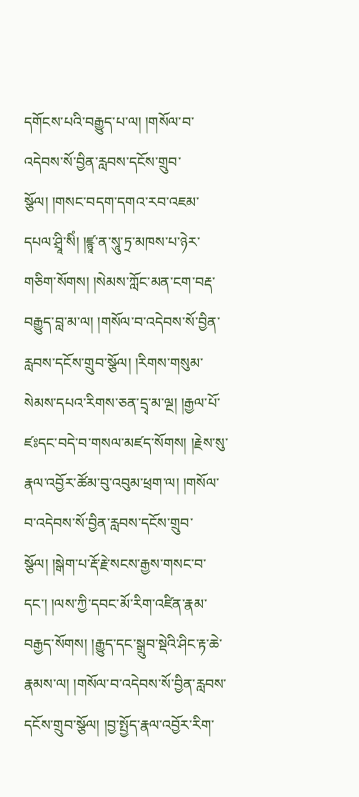དགོངས་པའི་བརྒྱུད་པ་ལ། །གསོལ་བ་འདེབས་སོ་བྱིན་རླབས་དངོས་གྲུབ་སྩོལ། །གསང་བདག་དགའ་རབ་འཇམ་དཔལ་ཤྲཱི་སིཾ། །ཛྙཱ་ན་སཱུ་ཏྲ་མཁས་པ་ཉེར་གཅིག་སོགས། །སེམས་ཀློང་མན་ངག་བརྡ་བརྒྱུད་བླ་མ་ལ། །གསོལ་བ་འདེབས་སོ་བྱིན་རླབས་དངོས་གྲུབ་སྩོལ། །རིགས་གསུམ་སེམས་དཔའ་རིགས་ཅན་དྲྭ་མ་ལྔ། །རྒྱལ་པོ་ཛཿདང་བདེ་བ་གསལ་མཛད་སོགས། །རྗེས་སུ་རྣལ་འབྱོར་ཚོམ་བུ་འབུམ་ཕྲག་ལ། །གསོལ་བ་འདེབས་སོ་བྱིན་རླབས་དངོས་གྲུབ་སྩོལ། །སྒེག་པ་རྡོ་རྗེ་སངས་རྒྱས་གསང་བ་དང་། །ལས་ཀྱི་དབང་མོ་རིག་འཛིན་རྣམ་བརྒྱད་སོགས། །རྒྱུད་དང་སྒྲུབ་སྡེའི་ཤིང་རྟ་ཆེ་རྣམས་ལ། །གསོལ་བ་འདེབས་སོ་བྱིན་རླབས་དངོས་གྲུབ་སྩོལ། །བྱ་སྤྱོད་རྣལ་འབྱོར་རིག་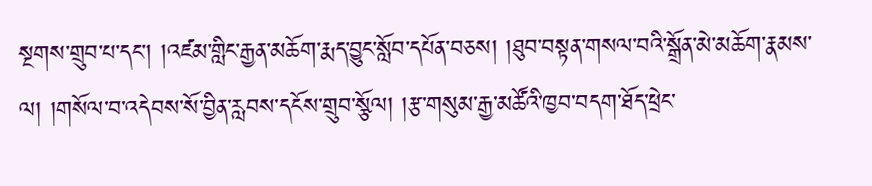སྔགས་གྲུབ་པ་དང་། །འཛམ་གླིང་རྒྱན་མཆོག་རྨད་བྱུང་སློབ་དཔོན་བཅས། །ཐུབ་བསྟན་གསལ་བའི་སྒྲོན་མེ་མཆོག་རྣམས་ལ། །གསོལ་བ་འདེབས་སོ་བྱིན་རླབས་དངོས་གྲུབ་སྩོལ། །རྩ་གསུམ་རྒྱ་མཚོའི་ཁྱབ་བདག་ཐོད་ཕྲེང་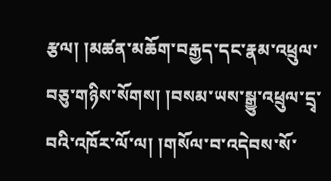རྩལ། །མཚན་མཆོག་བརྒྱད་དང་རྣམ་འཕྲུལ་བཅུ་གཉིས་སོགས། །བསམ་ཡས་སྒྱུ་འཕྲུལ་དྲྭ་བའི་འཁོར་ལོ་ལ། །གསོལ་བ་འདེབས་སོ་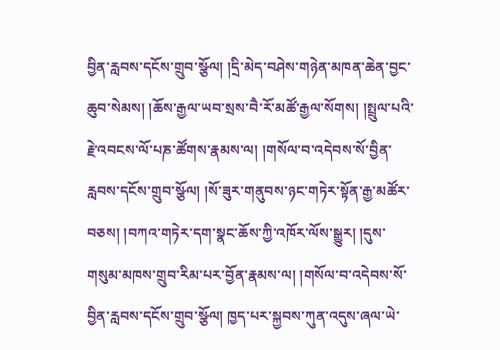བྱིན་རླབས་དངོས་གྲུབ་སྩོལ། །དྲི་མེད་བཤེས་གཉེན་མཁན་ཆེན་བྱང་ཆུབ་སེམས། །ཆོས་རྒྱལ་ཡབ་སྲས་བཻ་རོ་མཚོ་རྒྱལ་སོགས། །སྤྲུལ་པའི་རྗེ་འབངས་ལོ་པཎ་ཚོགས་རྣམས་ལ། །གསོལ་བ་འདེབས་སོ་བྱིན་རླབས་དངོས་གྲུབ་སྩོལ། །སོ་ཟུར་གནུབས་ཉང་གཏེར་སྟོན་རྒྱ་མཚོར་བཅས། །བཀའ་གཏེར་དག་སྣང་ཆོས་ཀྱི་འཁོར་ལོས་སྒྱུར། །དུས་གསུམ་མཁས་གྲུབ་རིམ་པར་བྱོན་རྣམས་ལ། །གསོལ་བ་འདེབས་སོ་བྱིན་རླབས་དངོས་གྲུབ་སྩོལ། ཁྱད་པར་སྐྱབས་ཀུན་འདུས་ཞལ་ཡེ་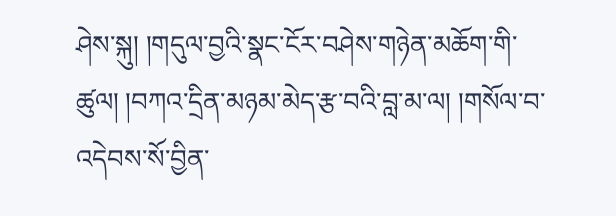ཤེས་སྐུ། །གདུལ་བྱའི་སྣང་ངོར་བཤེས་གཉེན་མཆོག་གི་ཚུལ། །བཀའ་དྲིན་མཉམ་མེད་རྩ་བའི་བླ་མ་ལ། །གསོལ་བ་འདེབས་སོ་བྱིན་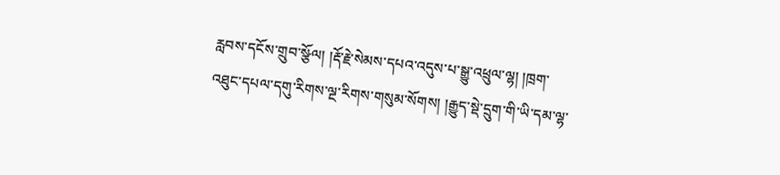རླབས་དངོས་གྲུབ་སྩོལ། །རྡོ་རྗེ་སེམས་དཔའ་འདུས་པ་སྒྱུ་འཕྲུལ་ལྷ། །ཁྲག་འཐུང་དཔལ་དགུ་རིགས་ལྔ་རིགས་གསུམ་སོགས། །རྒྱུད་སྡེ་དྲུག་གི་ཡི་དམ་ལྷ་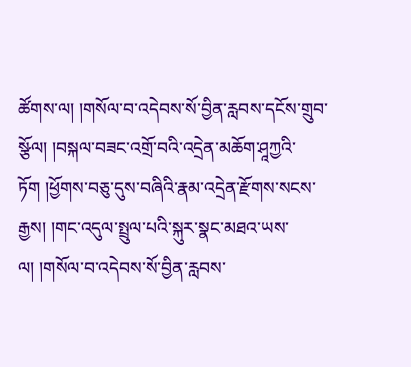ཚོགས་ལ། །གསོལ་བ་འདེབས་སོ་བྱིན་རླབས་དངོས་གྲུབ་སྩོལ། །བསྐལ་བཟང་འགྲོ་བའི་འདྲེན་མཆོག་ཤཱཀྱའི་ཏོག །ཕྱོགས་བཅུ་དུས་བཞིའི་རྣམ་འདྲེན་རྫོགས་སངས་རྒྱས། །གང་འདུལ་སྤྲུལ་པའི་སྐུར་སྣང་མཐའ་ཡས་ལ། །གསོལ་བ་འདེབས་སོ་བྱིན་རླབས་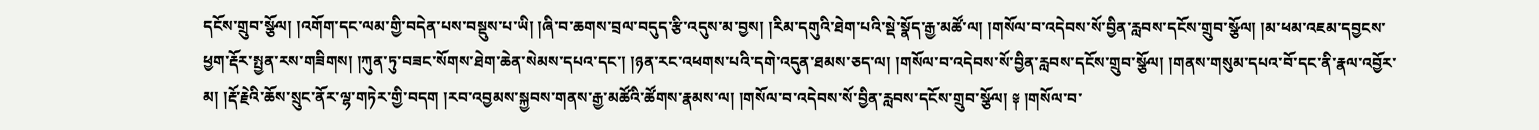དངོས་གྲུབ་སྩོལ། །འགོག་དང་ལམ་གྱི་བདེན་པས་བསྡུས་པ་ཡི། །ཞི་བ་ཆགས་བྲལ་བདུད་རྩི་འདུས་མ་བྱས། །རིམ་དགུའི་ཐེག་པའི་སྡེ་སྣོད་རྒྱ་མཚོ་ལ། །གསོལ་བ་འདེབས་སོ་བྱིན་རླབས་དངོས་གྲུབ་སྩོལ། །མ་ཕམ་འཇམ་དབྱངས་ཕྱག་རྡོར་སྤྱན་རས་གཟིགས། །ཀུན་ཏུ་བཟང་སོགས་ཐེག་ཆེན་སེམས་དཔའ་དང་། །ཉན་རང་འཕགས་པའི་དགེ་འདུན་ཐམས་ཅད་ལ། །གསོལ་བ་འདེབས་སོ་བྱིན་རླབས་དངོས་གྲུབ་སྩོལ། །གནས་གསུམ་དཔའ་བོ་དང་ནི་རྣལ་འབྱོར་མ། །རྡོ་རྗེའི་ཆོས་སྲུང་ནོར་ལྷ་གཏེར་གྱི་བདག །རབ་འབྱམས་སྐྱབས་གནས་རྒྱ་མཚོའི་ཚོགས་རྣམས་ལ། །གསོལ་བ་འདེབས་སོ་བྱིན་རླབས་དངོས་གྲུབ་སྩོལ། ༈ །གསོལ་བ་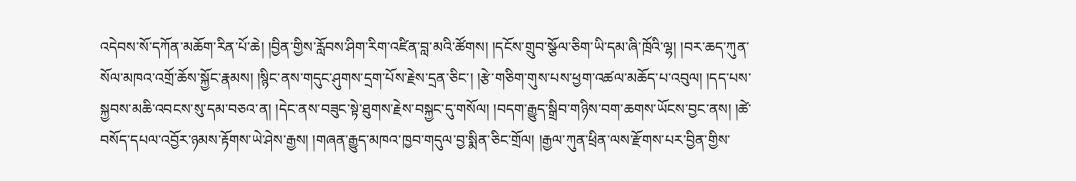འདེབས་སོ་དཀོན་མཆོག་རིན་པོ་ཆེ། །བྱིན་གྱིས་རློབས་ཤིག་རིག་འཛིན་བླ་མའི་ཚོགས། །དངོས་གྲུབ་སྩོལ་ཅིག་ཡི་དམ་ཞི་ཁྲོའི་ལྷ། །བར་ཆད་ཀུན་སོལ་མཁའ་འགྲོ་ཆོས་སྐྱོང་རྣམས། །སྙིང་ནས་གདུང་ཤུགས་དྲག་པོས་རྗེས་དྲན་ཅིང་། །རྩེ་གཅིག་གུས་པས་ཕྱག་འཚལ་མཆོད་པ་འབུལ། །དད་པས་སྐྱབས་མཆི་འབངས་སུ་དམ་བཅའ་ན། །དེང་ནས་བཟུང་སྟེ་ཐུགས་རྗེས་བསྐྱང་དུ་གསོལ། །བདག་རྒྱུད་སྒྲིབ་གཉིས་བག་ཆགས་ཡོངས་བྱང་ནས། །ཚེ་བསོད་དཔལ་འབྱོར་ཉམས་རྟོགས་ཡེ་ཤེས་རྒྱས། །གཞན་རྒྱུད་མཁའ་ཁྱབ་གདུལ་བྱ་སྨིན་ཅིང་གྲོལ། །རྒྱལ་ཀུན་ཕྲིན་ལས་རྫོགས་པར་བྱིན་གྱིས་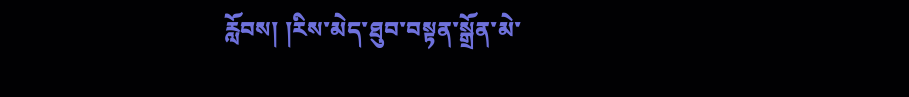རློབས། །རིས་མེད་ཐུབ་བསྟན་སྒྲོན་མེ་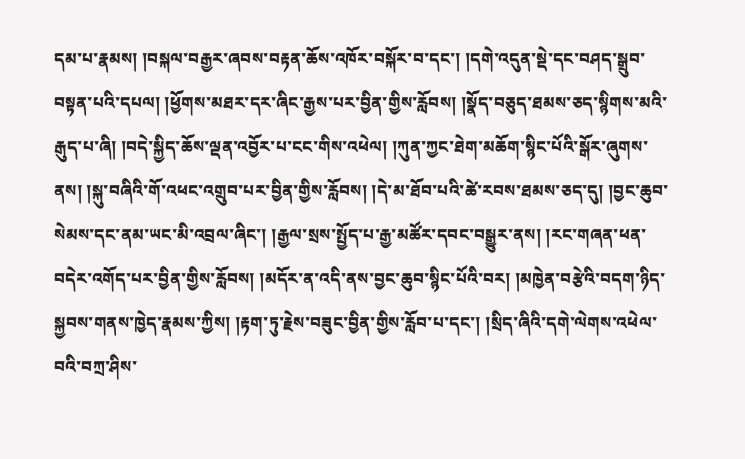དམ་པ་རྣམས། །བསྐལ་བརྒྱར་ཞབས་བརྟན་ཆོས་འཁོར་བསྐོར་བ་དང་། །དགེ་འདུན་སྡེ་དང་བཤད་སྒྲུབ་བསྟན་པའི་དཔལ། །ཕྱོགས་མཐར་དར་ཞིང་རྒྱས་པར་བྱིན་གྱིས་རློབས། །སྣོད་བཅུད་ཐམས་ཅད་སྙིགས་མའི་རྒུད་པ་ཞི། །བདེ་སྐྱིད་ཆོས་ལྡན་འབྱོར་པ་ངང་གིས་འཕེལ། །ཀུན་ཀྱང་ཐེག་མཆོག་སྙིང་པོའི་སྒོར་ཞུགས་ནས། །སྐུ་བཞིའི་གོ་འཕང་འགྲུབ་པར་བྱིན་གྱིས་རློབས། །དེ་མ་ཐོབ་པའི་ཚེ་རབས་ཐམས་ཅད་དུ། །བྱང་ཆུབ་སེམས་དང་ནམ་ཡང་མི་འབྲལ་ཞིང་། །རྒྱལ་སྲས་སྤྱོད་པ་རྒྱ་མཚོར་དབང་བསྒྱུར་ནས། །རང་གཞན་ཕན་བདེར་འགོད་པར་བྱིན་གྱིས་རློབས། །མདོར་ན་འདི་ནས་བྱང་ཆུབ་སྙིང་པོའི་བར། །མཁྱེན་བརྩེའི་བདག་ཉིད་སྐྱབས་གནས་ཁྱེད་རྣམས་ཀྱིས། །རྟག་ཏུ་རྗེས་བཟུང་བྱིན་གྱིས་རློབ་པ་དང་། །སྲིད་ཞིའི་དགེ་ལེགས་འཕེལ་བའི་བཀྲ་ཤིས་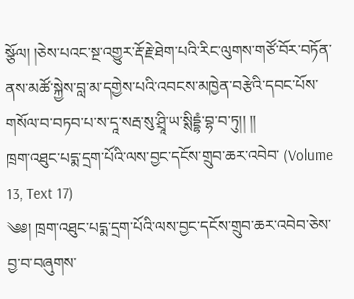སྩོལ། །ཅེས་པའང་སྔ་འགྱུར་རྡོ་རྗེ་ཐེག་པའི་རིང་ལུགས་གཙོ་བོར་བཏོན་ནས་མཚོ་སྐྱེས་བླ་མ་དགྱེས་པའི་འབངས་མཁྱེན་བརྩེའི་དབང་པོས་གསོལ་བ་བཏབ་པ་ས་དཱ་སརྦ་སུ་ཤྲཱི་ཡ་སྶིདྡྷཾ་བྷ་བ་ཏུ།། །།
ཁྲག་འཐུང་པདྨ་དྲག་པོའི་ལས་བྱང་དངོས་གྲུབ་ཆར་འབེབ་ (Volume 13, Text 17)
༄༅། ཁྲག་འཐུང་པདྨ་དྲག་པོའི་ལས་བྱང་དངོས་གྲུབ་ཆར་འབེབ་ཅེས་བྱ་བ་བཞུགས་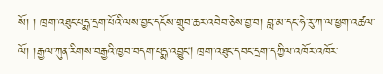སོ། ། ཁྲག་འཐུང་པདྨ་དྲག་པོའི་ལས་བྱང་དངོས་གྲུབ་ཆར་འབེབ་ཅེས་བྱ་བ། བླ་མ་དང་ཧེ་རུ་ཀ་ལ་ཕྱག་འཚལ་ལོ། །རྒྱལ་ཀུན་རིགས་བརྒྱའི་ཁྱབ་བདག་པདྨ་འབྱུང། ཁྲག་འཐུང་དབང་དྲག་དཀྱིལ་འཁོར་འཁོར་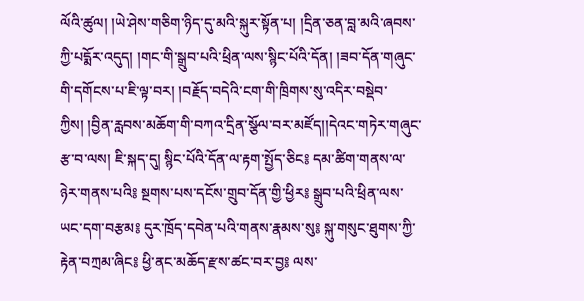ལོའི་ཚུལ། །ཡེ་ཤེས་གཅིག་ཉིད་དུ་མའི་སྐུར་སྟོན་པ། །དྲིན་ཅན་བླ་མའི་ཞབས་ཀྱི་པདྨོར་འདུད། །གང་གི་སྒྲུབ་པའི་ཕྲིན་ལས་སྙིང་པོའི་དོན། །ཟབ་དོན་གཞུང་གི་དགོངས་པ་ཇི་ལྟ་བར། །བརྗོད་བདེའི་ངག་གི་ཁྲིགས་སུ་འདིར་བསྡེབ་ཀྱིས། །བྱིན་རླབས་མཆོག་གི་བཀའ་དྲིན་སྩོལ་བར་མཛོད།།དེའང་གཏེར་གཞུང་རྩ་བ་ལས། ཇི་སྐད་དུ། སྙིང་པོའི་དོན་ལ་རྟག་སྤྱོད་ཅིང༔ དམ་ཚིག་གནས་ལ་ཉེར་གནས་པའི༔ སྔགས་པས་དངོས་གྲུབ་དོན་གྱི་ཕྱིར༔ སྒྲུབ་པའི་ཕྲིན་ལས་ཡང་དག་བརྩམ༔ དུར་ཁྲོད་དབེན་པའི་གནས་རྣམས་སུ༔ སྐུ་གསུང་ཐུགས་ཀྱི་རྟེན་བཀྲམ་ཞིང༔ ཕྱི་ནང་མཆོད་རྫས་ཚང་བར་བྱ༔ ལས་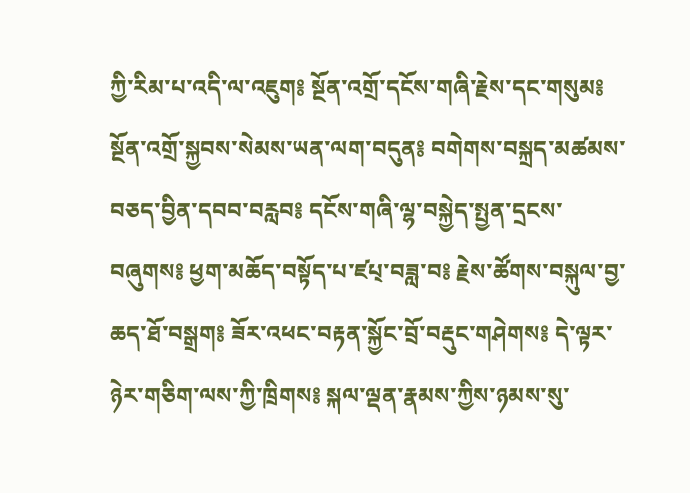ཀྱི་རིམ་པ་འདི་ལ་འཇུག༔ སྔོན་འགྲོ་དངོས་གཞི་རྗེས་དང་གསུམ༔ སྔོན་འགྲོ་སྐྱབས་སེམས་ཡན་ལག་བདུན༔ བགེགས་བསྐྲད་མཚམས་བཅད་བྱིན་དབབ་བརླབ༔ དངོས་གཞི་ལྷ་བསྐྱེད་སྤྱན་དྲངས་བཞུགས༔ ཕྱག་མཆོད་བསྟོད་པ་ཛཔ྄་བཟླ་བ༔ རྗེས་ཚོགས་བསྐུལ་བྱ་ཆད་ཐོ་བསྒྲག༔ ཟོར་འཕང་བརྟན་སྐྱོང་བྲོ་བརྡུང་གཤེགས༔ དེ་ལྟར་ཉེར་གཅིག་ལས་ཀྱི་ཁྲིགས༔ སྐལ་ལྡན་རྣམས་ཀྱིས་ཉམས་སུ་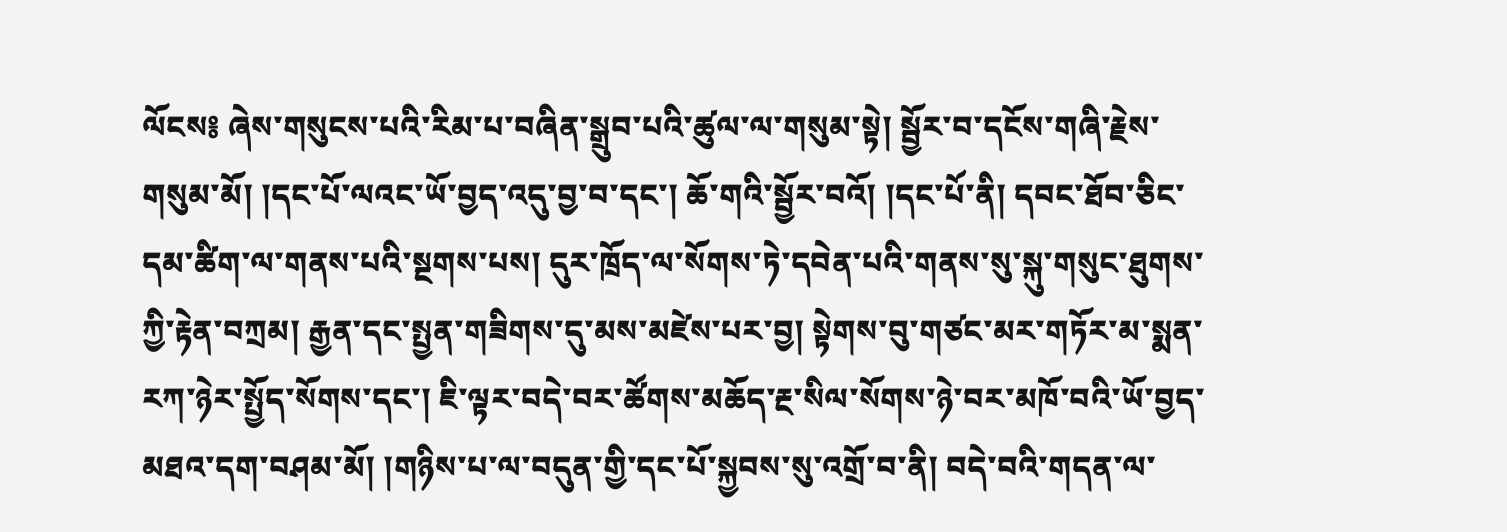ལོངས༔ ཞེས་གསུངས་པའི་རིམ་པ་བཞིན་སྒྲུབ་པའི་ཚུལ་ལ་གསུམ་སྟེ། སྦྱོར་བ་དངོས་གཞི་རྗེས་གསུམ་མོ། །དང་པོ་ལའང་ཡོ་བྱད་འདུ་བྱ་བ་དང་། ཆོ་གའི་སྦྱོར་བའོ། །དང་པོ་ནི། དབང་ཐོབ་ཅིང་དམ་ཚིག་ལ་གནས་པའི་སྔགས་པས། དུར་ཁྲོད་ལ་སོགས་ཏེ་དབེན་པའི་གནས་སུ་སྐུ་གསུང་ཐུགས་ཀྱི་རྟེན་བཀྲམ། རྒྱན་དང་སྤྱན་གཟིགས་དུ་མས་མཛེས་པར་བྱ། སྟེགས་བུ་གཙང་མར་གཏོར་མ་སྨན་རཀ་ཉེར་སྤྱོད་སོགས་དང་། ཇི་ལྟར་བདེ་བར་ཚོགས་མཆོད་རྔ་སིལ་སོགས་ཉེ་བར་མཁོ་བའི་ཡོ་བྱད་མཐའ་དག་བཤམ་མོ། །གཉིས་པ་ལ་བདུན་གྱི་དང་པོ་སྐྱབས་སུ་འགྲོ་བ་ནི། བདེ་བའི་གདན་ལ་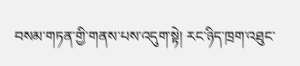བསམ་གཏན་གྱི་གནས་པས་འདུག་སྟེ། རང་ཉིད་ཁྲག་འཐུང་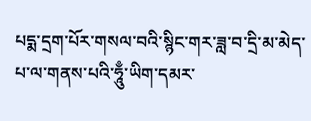པདྨ་དྲག་པོར་གསལ་བའི་སྙིང་གར་ཟླ་བ་དྲི་མ་མེད་པ་ལ་གནས་པའི་ཧཱུྃ་ཡིག་དམར་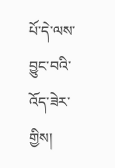པོ་དེ་ལས་བྱུང་བའི་འོད་ཟེར་གྱིས།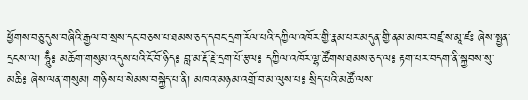ཕྱོགས་བཅུ་དུས་བཞིའི་རྒྱལ་བ་སྲས་དང་བཅས་པ་ཐམས་ཅད་དབང་དྲག་རོལ་པའི་དཀྱིལ་འཁོར་གྱི་རྣམ་པར་མདུན་གྱི་ནམ་མཁར་བཛྲ་ས་མཱ་ཛཿ ཞེས་སྤྱན་དྲངས་ལ། ཧཱུྃ༔ མཆོག་གསུམ་འདུས་པའི་ངོ་བོ་ཉིད༔ བླ་མ་རྡོ་རྗེ་དྲག་པོ་རྩལ༔ དཀྱིལ་འཁོར་ལྷ་ཚོགས་ཐམས་ཅད་ལ༔ རྟག་པར་བདག་ནི་སྐྱབས་སུ་མཆི༔ ཞེས་ལན་གསུམ། གཉིས་པ་སེམས་བསྐྱེད་པ་ནི། མཁའ་མཉམ་འགྲོ་བ་མ་ལུས་པ༔ སྲིད་པའི་མཚོ་ལས་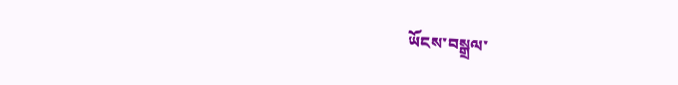ཡོངས་བསྒྲལ་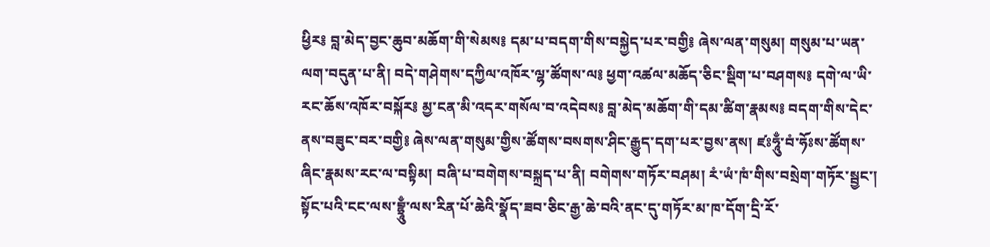ཕྱིར༔ བླ་མེད་བྱང་ཆུབ་མཆོག་གི་སེམས༔ དམ་པ་བདག་གིས་བསྐྱེད་པར་བགྱི༔ ཞེས་ལན་གསུམ། གསུམ་པ་ཡན་ལག་བདུན་པ་ནི། བདེ་གཤེགས་དཀྱིལ་འཁོར་ལྷ་ཚོགས་ལ༔ ཕྱག་འཚལ་མཆོད་ཅིང་སྡིག་པ་བཤགས༔ དགེ་ལ་ཡི་རང་ཆོས་འཁོར་བསྐོར༔ མྱ་ངན་མི་འདར་གསོལ་བ་འདེབས༔ བླ་མེད་མཆོག་གི་དམ་ཚིག་རྣམས༔ བདག་གིས་དེང་ནས་བཟུང་བར་བགྱི༔ ཞེས་ལན་གསུམ་གྱིས་ཚོགས་བསགས་ཤིང་རྒྱུད་དག་པར་བྱས་ནས། ཛཿཧཱུྃ་བཾ་ཧོཿས་ཚོགས་ཞིང་རྣམས་རང་ལ་བསྟིམ། བཞི་པ་བགེགས་བསྐྲད་པ་ནི། བགེགས་གཏོར་བཤམ། རཾ་ཡཾ་ཁཾ་གིས་བསྲེག་གཏོར་སྦྱང་། སྟོང་པའི་ངང་ལས་བྷྲཱུྃ་ལས་རིན་པོ་ཆེའི་སྣོད་ཟབ་ཅིང་རྒྱ་ཆེ་བའི་ནང་དུ་གཏོར་མ་ཁ་དོག་དྲི་རོ་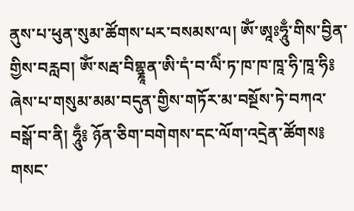ནུས་པ་ཕུན་སུམ་ཚོགས་པར་བསམས་ལ། ཨོཾ་ཨཱཿཧཱུྃ་གིས་བྱིན་གྱིས་བརླབ། ཨོཾ་སརྦ་བིགྷྣཱན་ཨི་དཾ་བ་ལིཾ་ཏ་ཁ་ཁ་ཁཱ་ཧི་ཁཱ་ཧི༔ ཞེས་པ་གསུམ་མམ་བདུན་གྱིས་གཏོར་མ་བསྔོས་ཏེ་བཀའ་བསྒོ་བ་ནི། ཧཱུྃ༔ ཉོན་ཅིག་བགེགས་དང་ལོག་འདྲེན་ཚོགས༔ གསང་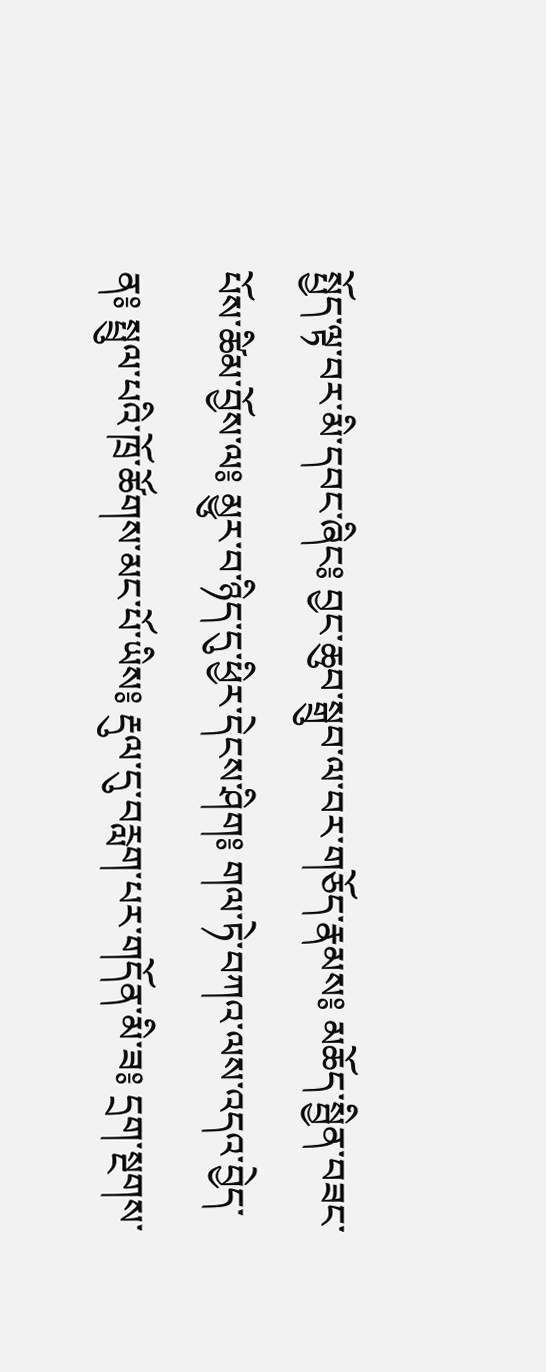སྤྱོད་ལྟ་བར་མི་དབང་ཞིང༔ བྱང་ཆུབ་སྒྲུབ་ལ་བར་གཅོད་རྣམས༔ མཆོད་སྦྱིན་བཟང་པོས་ཚིམ་བྱོས་ལ༔ མྱུར་བ་ཉིད་དུ་ཕྱིར་དེངས་ཤིག༔ གལ་ཏེ་བཀའ་ལས་འདའ་བྱེད་ན༔ སྤྲུལ་པའི་ཁྲོ་ཚོགས་མང་པོ་ཡིས༔ རྡུལ་དུ་བརླག་པར་གདོན་མི་ཟ༔ དྲག་སྔགས་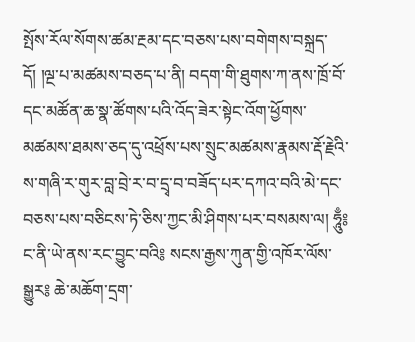སྤོས་རོལ་སོགས་ཚམ་རྔམ་དང་བཅས་པས་བགེགས་བསྐྲད་དོ། །ལྔ་པ་མཚམས་བཅད་པ་ནི། བདག་གི་ཐུགས་ཀ་ནས་ཁྲོ་བོ་དང་མཚོན་ཆ་སྣ་ཚོགས་པའི་འོད་ཟེར་སྟེང་འོག་ཕྱོགས་མཚམས་ཐམས་ཅད་དུ་འཕྲོས་པས་སྲུང་མཚམས་རྣམས་རྡོ་རྗེའི་ས་གཞི་ར་གུར་བླ་བྲེ་ར་བ་དྲྭ་བ་བཟོད་པར་དཀའ་བའི་མེ་དང་བཅས་པས་བཅིངས་ཏེ་ཅིས་ཀྱང་མི་ཤིགས་པར་བསམས་ལ། ཧཱུྃ༔ ང་ནི་ཡེ་ནས་རང་བྱུང་བའི༔ སངས་རྒྱས་ཀུན་གྱི་འཁོར་ལོས་སྒྱུར༔ ཆེ་མཆོག་དྲག་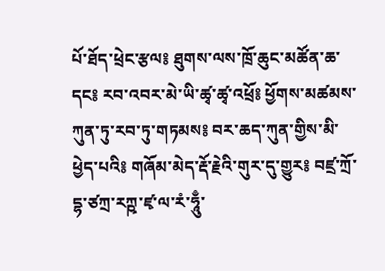པོ་ཐོད་ཕྲེང་རྩལ༔ ཐུགས་ལས་ཁྲོ་ཆུང་མཚོན་ཆ་དང༔ རབ་འབར་མེ་ཡི་ཚྭ་ཚྭ་འཕྲོ༔ ཕྱོགས་མཚམས་ཀུན་ཏུ་རབ་ཏུ་གཏམས༔ བར་ཆད་ཀུན་གྱིས་མི་ཕྱེད་པའི༔ གཞོམ་མེད་རྡོ་རྗེའི་གུར་དུ་གྱུར༔ བཛྲ་ཀྲོ་དྷ་ཙཀྲ་རཀྵ་ཛྭ་ལ་རཾ་ཧཱུྃ་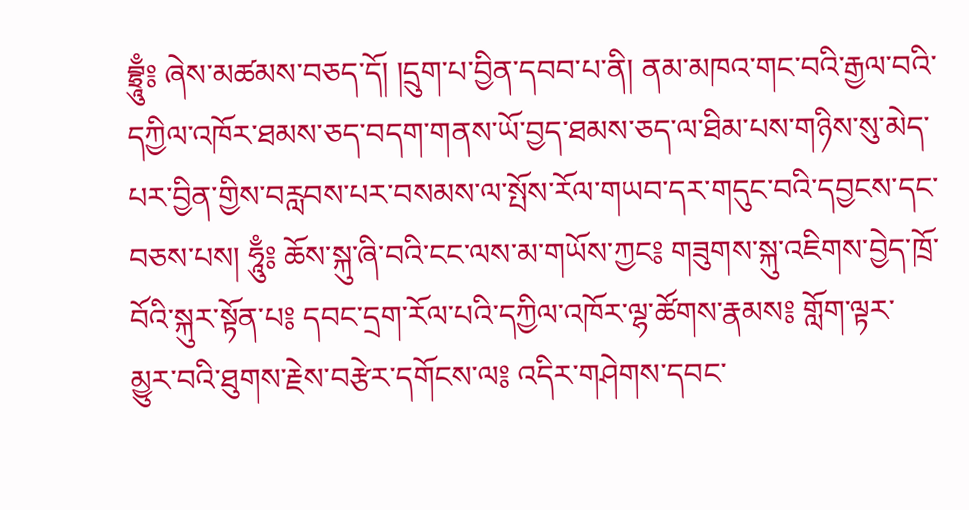བྷྲཱུྃ༔ ཞེས་མཚམས་བཅད་དོ། །དྲུག་པ་བྱིན་དབབ་པ་ནི། ནམ་མཁའ་གང་བའི་རྒྱལ་བའི་དཀྱིལ་འཁོར་ཐམས་ཅད་བདག་གནས་ཡོ་བྱད་ཐམས་ཅད་ལ་ཐིམ་པས་གཉིས་སུ་མེད་པར་བྱིན་གྱིས་བརླབས་པར་བསམས་ལ་སྤོས་རོལ་གཡབ་དར་གདུང་བའི་དབྱངས་དང་བཅས་པས། ཧཱུྃ༔ ཆོས་སྐུ་ཞི་བའི་ངང་ལས་མ་གཡོས་ཀྱང༔ གཟུགས་སྐུ་འཇིགས་བྱེད་ཁྲོ་བོའི་སྐུར་སྟོན་པ༔ དབང་དྲག་རོལ་པའི་དཀྱིལ་འཁོར་ལྷ་ཚོགས་རྣམས༔ གློག་ལྟར་མྱུར་བའི་ཐུགས་རྗེས་བརྩེར་དགོངས་ལ༔ འདིར་གཤེགས་དབང་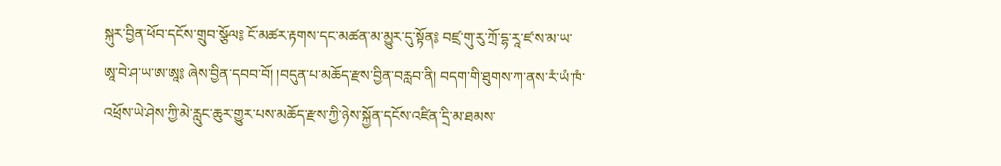སྐུར་བྱིན་ཕོབ་དངོས་གྲུབ་སྩོལ༔ ངོ་མཚར་རྟགས་དང་མཚན་མ་མྱུར་དུ་སྟོན༔ བཛྲ་གུ་རུ་ཀྲོ་དྷ་རཱ་ཛ་ས་མ་ཡ་ཨཱ་བེ་ཤ་ཡ་ཨ་ཨཱ༔ ཞེས་བྱིན་དབབ་བོ། །བདུན་པ་མཆོད་རྫས་བྱིན་བརླབ་ནི། བདག་གི་ཐུགས་ཀ་ནས་རཾ་ཡཾ་ཁཾ་འཕྲོས་ཡེ་ཤེས་ཀྱི་མེ་རླུང་ཆུར་གྱུར་པས་མཆོད་རྫས་ཀྱི་ཉེས་སྐྱོན་དངོས་འཛིན་དྲི་མ་ཐམས་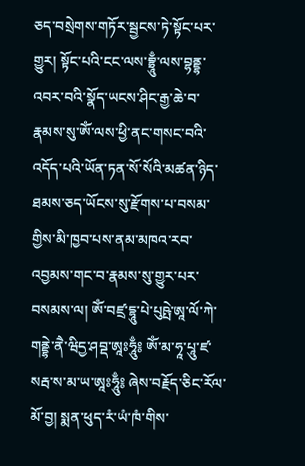ཅད་བསྲེགས་གཏོར་སྦྱངས་ཏེ་སྟོང་པར་གྱུར། སྟོང་པའི་ངང་ལས་བྷྲཱུྃ་ལས་བྷནྡྷ་འབར་བའི་སྣོད་ཡངས་ཤིང་རྒྱ་ཆེ་བ་རྣམས་སུ་ཨོཾ་ལས་ཕྱི་ནང་གསང་བའི་འདོད་པའི་ཡོན་ཏན་སོ་སོའི་མཚན་ཉིད་ཐམས་ཅད་ཡོངས་སུ་རྫོགས་པ་བསམ་གྱིས་མི་ཁྱབ་པས་ནམ་མཁའ་རབ་འབྱམས་གང་བ་རྣམས་སུ་གྱུར་པར་བསམས་ལ། ཨོཾ་བཛྲ་དྷཱུ་པེ་པུཥྤེ་ཨཱ་ལོ་ཀེ་གནྡྷེ་ནཻ་ཝིདྱ་ཤབྡ་ཨཱཿཧཱུྃ༔ ཨོཾ་མ་ཧཱ་པཱུ་ཛ་སརྦ་ས་མ་ཡ་ཨཱཿཧཱུྃ༔ ཞེས་བརྗོད་ཅིང་རོལ་མོ་བྱ། སྨན་ཕུད་རཾ་ཡཾ་ཁཾ་གིས་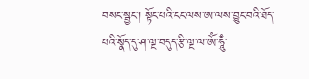བསང་སྦྱང་། སྟོང་པའི་ངང་ལས་ཨ་ལས་བྱུང་བའི་ཐོད་པའི་སྣོད་དུ་ཤ་ལྔ་བདུད་རྩི་ལྔ་ལ་ཨོཾ་ཧཱུྃ་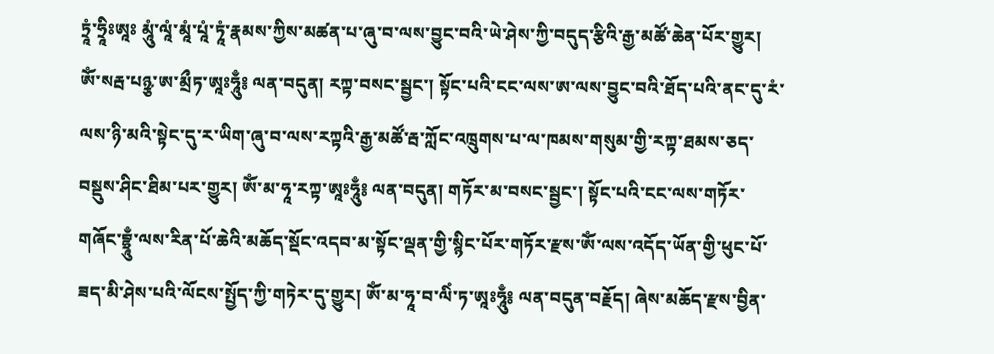ཏྲཱཾ་ཧྲཱིཿཨཱཿ མཱུཾ་ལཱཾ་མཱཾ་པཱཾ་ཏཱཾ་རྣམས་ཀྱིས་མཚན་པ་ཞུ་བ་ལས་བྱུང་བའི་ཡེ་ཤེས་ཀྱི་བདུད་རྩིའི་རྒྱ་མཚོ་ཆེན་པོར་གྱུར། ཨོཾ་སརྦ་པཉྩ་ཨ་མྲྀཏ་ཨཱཿཧཱུྃ༔ ལན་བདུན། རཀྟ་བསང་སྦྱང་། སྟོང་པའི་ངང་ལས་ཨ་ལས་བྱུང་བའི་ཐོད་པའི་ནང་དུ་རཾ་ལས་ཉི་མའི་སྟེང་དུ་ར་ཡིག་ཞུ་བ་ལས་རཀྟའི་རྒྱ་མཚོ་རྦ་ཀློང་འཁྲུགས་པ་ལ་ཁམས་གསུམ་གྱི་རཀྟ་ཐམས་ཅད་བསྡུས་ཤིང་ཐིམ་པར་གྱུར། ཨོཾ་མ་ཧཱ་རཀྟ་ཨཱཿཧཱུྃ༔ ལན་བདུན། གཏོར་མ་བསང་སྦྱང་། སྟོང་པའི་ངང་ལས་གཏོར་གཞོང་བྷྲཱུྃ་ལས་རིན་པོ་ཆེའི་མཆོད་སྡོང་འདབ་མ་སྟོང་ལྡན་གྱི་སྙིང་པོར་གཏོར་རྫས་ཨོཾ་ལས་འདོད་ཡོན་གྱི་ཕུང་པོ་ཟད་མི་ཤེས་པའི་ལོངས་སྤྱོད་ཀྱི་གཏེར་དུ་གྱུར། ཨོཾ་མ་ཧཱ་བ་ལིཾ་ཏ་ཨཱཿཧཱུྃ༔ ལན་བདུན་བརྗོད། ཞེས་མཆོད་རྫས་བྱིན་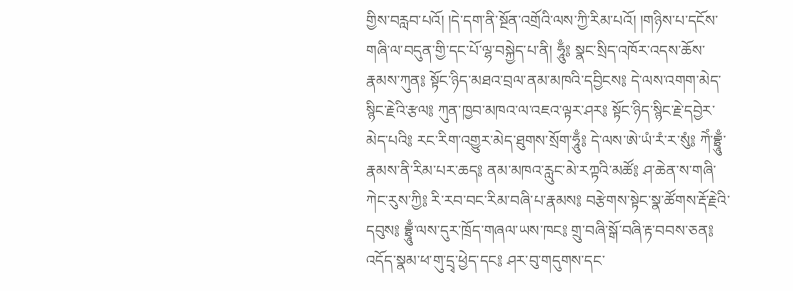གྱིས་བརླབ་པའོ། །དེ་དག་ནི་སྔོན་འགྲོའི་ལས་ཀྱི་རིམ་པའོ། །གཉིས་པ་དངོས་གཞི་ལ་བདུན་གྱི་དང་པོ་ལྷ་བསྐྱེད་པ་ནི། ཧཱུྃ༔ སྣང་སྲིད་འཁོར་འདས་ཆོས་རྣམས་ཀུན༔ སྟོང་ཉིད་མཐའ་བྲལ་ནམ་མཁའི་དབྱིངས༔ དེ་ལས་འགག་མེད་སྙིང་རྗེའི་རྩལ༔ ཀུན་ཁྱབ་མཁའ་ལ་འཇའ་ལྟར་ཤར༔ སྟོང་ཉིད་སྙིང་རྗེ་དབྱེར་མེད་པའི༔ རང་རིག་འགྱུར་མེད་ཐུགས་སྲོག་ཧཱུྃ༔ དེ་ལས་ཨེ་ཡཾ་རཾ་ར་སུཾ༔ ཀེཾ་བྷྲཱུྃ་རྣམས་ནི་རིམ་པར་ཆད༔ ནམ་མཁའ་རླུང་མེ་རཀྟའི་མཚོ༔ ཤ་ཆེན་ས་གཞི་ཀེང་རུས་ཀྱི༔ རི་རབ་བང་རིམ་བཞི་པ་རྣམས༔ བརྩེགས་སྟེང་སྣ་ཚོགས་རྡོ་རྗེའི་དབུས༔ བྷྲཱུྃ་ལས་དུར་ཁྲོད་གཞལ་ཡས་ཁང༔ གྲུ་བཞི་སྒོ་བཞི་རྟ་བབས་ཅན༔ འདོད་སྣམ་ཕ་གུ་དྲྭ་ཕྱེད་དང༔ ཤར་བུ་གདུགས་དང་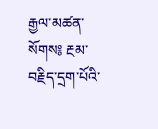རྒྱལ་མཚན་སོགས༔ རྔམ་བརྗིད་དྲག་པོའི་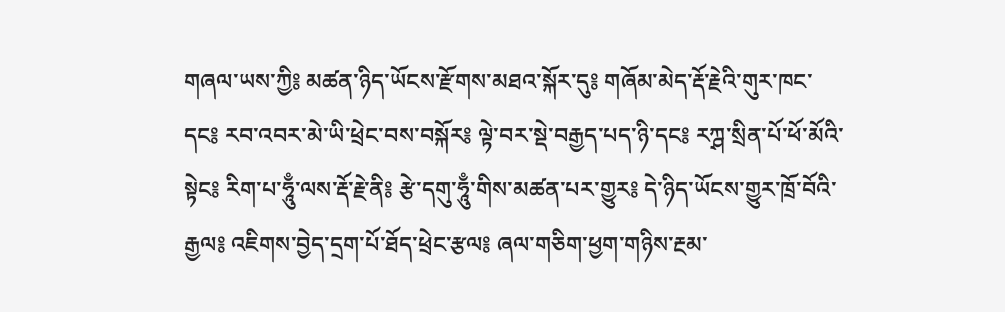གཞལ་ཡས་ཀྱི༔ མཚན་ཉིད་ཡོངས་རྫོགས་མཐའ་སྐོར་དུ༔ གཞོམ་མེད་རྡོ་རྗེའི་གུར་ཁང་དང༔ རབ་འབར་མེ་ཡི་ཕྲེང་བས་བསྐོར༔ ལྟེ་བར་སྡེ་བརྒྱད་པད་ཉི་དང༔ རཀྴ་སྲིན་པོ་ཕོ་མོའི་སྟེང༔ རིག་པ་ཧཱུྃ་ལས་རྡོ་རྗེ་ནི༔ རྩེ་དགུ་ཧཱུྃ་གིས་མཚན་པར་གྱུར༔ དེ་ཉིད་ཡོངས་གྱུར་ཁྲོ་བོའི་རྒྱལ༔ འཇིགས་བྱེད་དྲག་པོ་ཐོད་ཕྲེང་རྩལ༔ ཞལ་གཅིག་ཕྱག་གཉིས་རྔམ་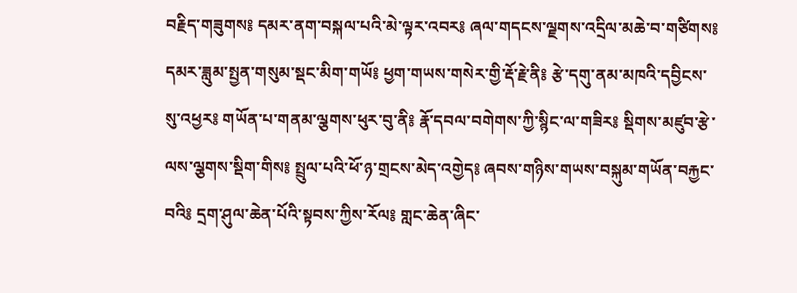བརྗིད་གཟུགས༔ དམར་ནག་བསྐལ་པའི་མེ་ལྟར་འབར༔ ཞལ་གདངས་ལྗགས་འདྲིལ་མཆེ་བ་གཙིགས༔ དམར་ཟླུམ་སྤྱན་གསུམ་སྡང་མིག་གཡོ༔ ཕྱག་གཡས་གསེར་གྱི་རྡོ་རྗེ་ནི༔ རྩེ་དགུ་ནམ་མཁའི་དབྱིངས་སུ་འཕྱར༔ གཡོན་པ་གནམ་ལྕགས་ཕུར་བུ་ནི༔ རྣོ་དབལ་བགེགས་ཀྱི་སྙིང་ལ་གཟིར༔ སྡིགས་མཛུབ་རྩེ་ལས་ལྕགས་སྡིག་གིས༔ སྤྲུལ་པའི་ཕོ་ཉ་གྲངས་མེད་འགྱེད༔ ཞབས་གཉིས་གཡས་བསྐུམ་གཡོན་བརྐྱང་བའི༔ དྲག་ཤུལ་ཆེན་པོའི་སྟབས་ཀྱིས་རོལ༔ གླང་ཆེན་ཞིང་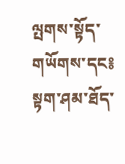ལྤགས་སྟོད་གཡོགས་དང༔ སྟག་ཤམ་ཐོད་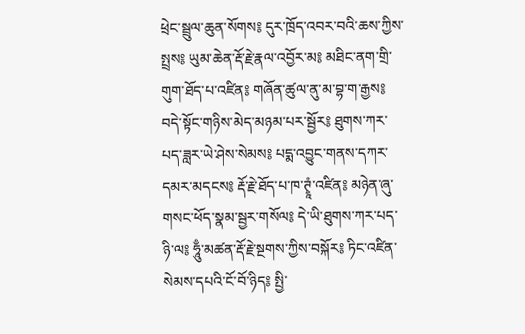ཕྲེང་སྦྲུལ་ཆུན་སོགས༔ དུར་ཁྲོད་འབར་བའི་ཆས་ཀྱིས་སྤྲས༔ ཡུམ་ཆེན་རྡོ་རྗེ་རྣལ་འབྱོར་མ༔ མཐིང་ནག་གྲི་གུག་ཐོད་པ་འཛིན༔ གཞོན་ཚུལ་ནུ་མ་བྷ་ག་རྒྱས༔ བདེ་སྟོང་གཉིས་མེད་མཉམ་པར་སྦྱོར༔ ཐུགས་ཀར་པད་ཟླར་ཡེ་ཤེས་སེམས༔ པདྨ་འབྱུང་གནས་དཀར་དམར་མདངས༔ རྡོ་རྗེ་ཐོད་པ་ཁ་ཊྭཱཾ་འཛིན༔ མཉེན་ཞུ་གསང་ཕོད་སྣམ་སྦྱར་གསོལ༔ དེ་ཡི་ཐུགས་ཀར་པད་ཉི་ལ༔ ཧཱུྃ་མཚན་རྡོ་རྗེ་སྔགས་ཀྱིས་བསྐོར༔ ཏིང་འཛིན་སེམས་དཔའི་ངོ་བོ་ཉིད༔ སྤྱི་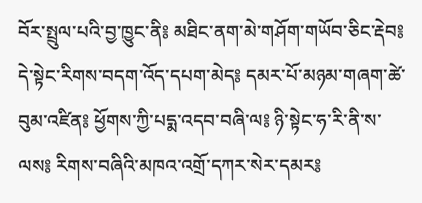བོར་སྤྲུལ་པའི་བྱ་ཁྱུང་ནི༔ མཐིང་ནག་མེ་གཤོག་གཡོབ་ཅིང་རྡེབ༔ དེ་སྟེང་རིགས་བདག་འོད་དཔག་མེད༔ དམར་པོ་མཉམ་གཞག་ཚེ་བུམ་འཛིན༔ ཕྱོགས་ཀྱི་པདྨ་འདབ་བཞི་ལ༔ ཉི་སྟེང་ཧ་རི་ནི་ས་ལས༔ རིགས་བཞིའི་མཁའ་འགྲོ་དཀར་སེར་དམར༔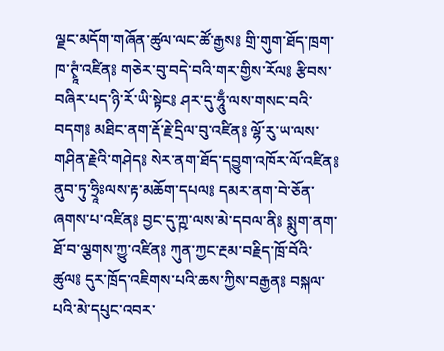ལྗང་མདོག་གཞོན་ཚུལ་ལང་ཚོ་རྒྱས༔ གྲི་གུག་ཐོད་ཁྲག་ཁ་ཊྭཱཾ་འཛིན༔ གཅེར་བུ་བདེ་བའི་གར་གྱིས་རོལ༔ རྩིབས་བཞིར་པད་ཉི་རོ་ཡི་སྟེང༔ ཤར་དུ་ཧཱུྃ་ལས་གསང་བའི་བདག༔ མཐིང་ནག་རྡོ་རྗེ་དྲིལ་བུ་འཛིན༔ ལྷོ་རུ་ཡ་ལས་གཤིན་རྗེའི་གཤེད༔ སེར་ནག་ཐོད་དབྱུག་འཁོར་ལོ་འཛིན༔ ནུབ་ཏུ་ཧྲཱིཿལས་རྟ་མཆོག་དཔལ༔ དམར་ནག་བེ་ཅོན་ཞགས་པ་འཛིན༔ བྱང་དུ་ཀྵ་ལས་མེ་དབལ་ནི༔ སྨུག་ནག་ཐོ་བ་ལྕགས་ཀྱུ་འཛིན༔ ཀུན་ཀྱང་རྔམ་བརྗིད་ཁྲོ་བོའི་ཚུལ༔ དུར་ཁྲོད་འཇིགས་པའི་ཆས་ཀྱིས་བརྒྱན༔ བསྐལ་པའི་མེ་དཔུང་འབར་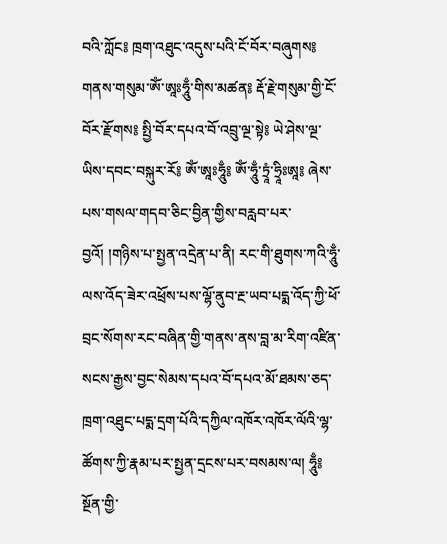བའི་ཀློང༔ ཁྲག་འཐུང་འདུས་པའི་ངོ་བོར་བཞུགས༔ གནས་གསུམ་ཨོཾ་ཨཱཿཧཱུྃ་གིས་མཚན༔ རྡོ་རྗེ་གསུམ་གྱི་ངོ་བོར་རྫོགས༔ སྤྱི་བོར་དཔའ་བོ་འབྲུ་ལྔ་སྟེ༔ ཡེ་ཤེས་ལྔ་ཡིས་དབང་བསྐུར་རོ༔ ཨོཾ་ཨཱཿཧཱུྃ༔ ཨོཾ་ཧཱུྃ་ཏྲཱཾ་ཧྲཱིཿཨཱ༔ ཞེས་པས་གསལ་གདབ་ཅིང་བྱིན་གྱིས་བརླབ་པར་བྱའོ། །གཉིས་པ་སྤྱན་འདྲེན་པ་ནི། རང་གི་ཐུགས་ཀའི་ཧཱུྃ་ལས་འོད་ཟེར་འཕྲོས་པས་ལྷོ་ནུབ་རྔ་ཡབ་པདྨ་འོད་ཀྱི་ཕོ་བྲང་སོགས་རང་བཞིན་གྱི་གནས་ནས་བླ་མ་རིག་འཛིན་སངས་རྒྱས་བྱང་སེམས་དཔའ་བོ་དཔའ་མོ་ཐམས་ཅད་ཁྲག་འཐུང་པདྨ་དྲག་པོའི་དཀྱིལ་འཁོར་འཁོར་ལོའི་ལྷ་ཚོགས་ཀྱི་རྣམ་པར་སྤྱན་དྲངས་པར་བསམས་ལ། ཧཱུྃ༔ སྔོན་གྱི་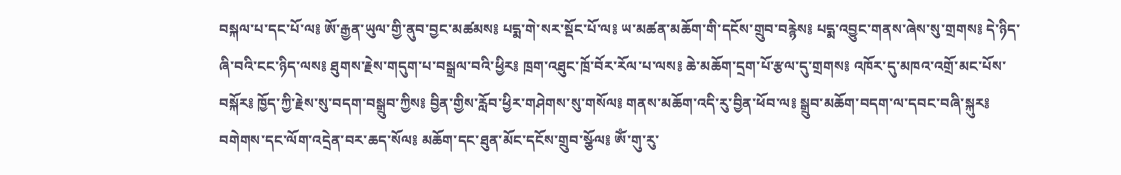བསྐལ་པ་དང་པོ་ལ༔ ཨོ་རྒྱན་ཡུལ་གྱི་ནུབ་བྱང་མཚམས༔ པདྨ་གེ་སར་སྡོང་པོ་ལ༔ ཡ་མཚན་མཆོག་གི་དངོས་གྲུབ་བརྙེས༔ པདྨ་འབྱུང་གནས་ཞེས་སུ་གྲགས༔ དེ་ཉིད་ཞི་བའི་ངང་ཉིད་ལས༔ ཐུགས་རྗེས་གདུག་པ་བསྒྲལ་བའི་ཕྱིར༔ ཁྲག་འཐུང་ཁྲོ་བོར་རོལ་པ་ལས༔ ཆེ་མཆོག་དྲག་པོ་རྩལ་དུ་གྲགས༔ འཁོར་དུ་མཁའ་འགྲོ་མང་པོས་བསྐོར༔ ཁྱོད་ཀྱི་རྗེས་སུ་བདག་བསྒྲུབ་ཀྱིས༔ བྱིན་གྱིས་རློབ་ཕྱིར་གཤེགས་སུ་གསོལ༔ གནས་མཆོག་འདི་རུ་བྱིན་ཕོབ་ལ༔ སྒྲུབ་མཆོག་བདག་ལ་དབང་བཞི་སྐུར༔ བགེགས་དང་ལོག་འདྲེན་བར་ཆད་སོལ༔ མཆོག་དང་ཐུན་མོང་དངོས་གྲུབ་སྩོལ༔ ཨོཾ་གུ་རུ་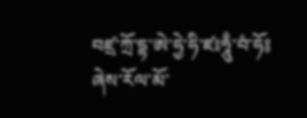བཛྲ་ཀྲོ་དྷ་ཨེ་ཧྱེ་ཧི་ཛཿཧཱུྃ་བཾ་ཧོ༔ ཞེས་རོལ་མོ་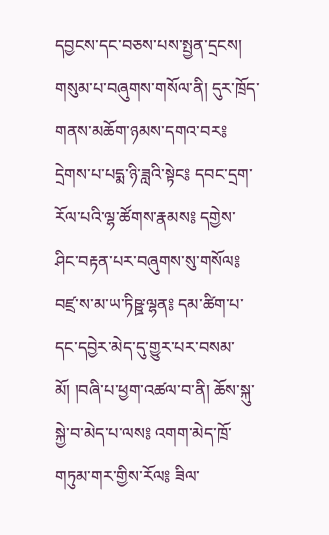དབྱངས་དང་བཅས་པས་སྤྱན་དྲངས། གསུམ་པ་བཞུགས་གསོལ་ནི། དུར་ཁྲོད་གནས་མཆོག་ཉམས་དགའ་བར༔ དྲེགས་པ་པདྨ་ཉི་ཟླའི་སྟེང༔ དབང་དྲག་རོལ་པའི་ལྷ་ཚོགས་རྣམས༔ དགྱེས་ཤིང་བརྟན་པར་བཞུགས་སུ་གསོལ༔ བཛྲ་ས་མ་ཡ་ཏིཥྛ་ལྷན༔ དམ་ཚིག་པ་དང་དབྱེར་མེད་དུ་གྱུར་པར་བསམ་མོ། །བཞི་པ་ཕྱག་འཚལ་བ་ནི། ཆོས་སྐུ་སྐྱེ་བ་མེད་པ་ལས༔ འགག་མེད་ཁྲོ་གཏུམ་གར་གྱིས་རོལ༔ ཟིལ་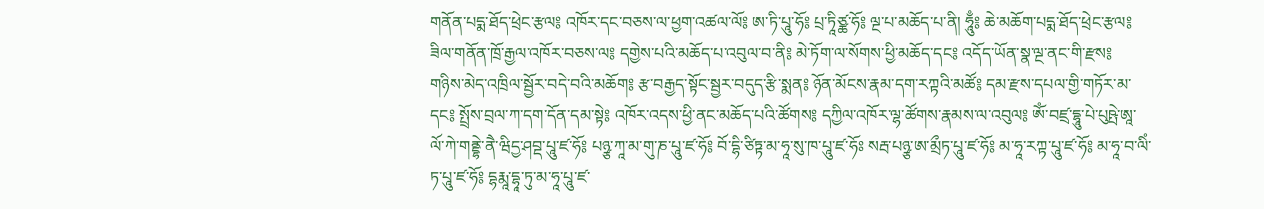གནོན་པདྨ་ཐོད་ཕྲེང་རྩལ༔ འཁོར་དང་བཅས་ལ་ཕྱག་འཚལ་ལོ༔ ཨ་ཏི་པཱུ་ཧོ༔ པྲ་ཏཱིཙྪ་ཧོ༔ ལྔ་པ་མཆོད་པ་ནི། ཧཱུྃ༔ ཆེ་མཆོག་པདྨ་ཐོད་ཕྲེང་རྩལ༔ ཟིལ་གནོན་ཁྲོ་རྒྱལ་འཁོར་བཅས་ལ༔ དགྱེས་པའི་མཆོད་པ་འབུལ་བ་ནི༔ མེ་ཏོག་ལ་སོགས་ཕྱི་མཆོད་དང༔ འདོད་ཡོན་སྣ་ལྔ་ནང་གི་རྫས༔ གཉིས་མེད་འཁྲིལ་སྦྱོར་བདེ་བའི་མཆོག༔ རྩ་བརྒྱད་སྟོང་སྦྱར་བདུད་རྩི་སྨན༔ ཉོན་མོངས་རྣམ་དག་རཀྟའི་མཚོ༔ དམ་རྫས་དཔལ་གྱི་གཏོར་མ་དང༔ སྤྲོས་བྲལ་ཀ་དག་དོན་དམ་སྟེ༔ འཁོར་འདས་ཕྱི་ནང་མཆོད་པའི་ཚོགས༔ དཀྱིལ་འཁོར་ལྷ་ཚོགས་རྣམས་ལ་འབུལ༔ ཨོཾ་བཛྲ་དྷཱུ་པེ་པུཥྤེ་ཨཱ་ལོ་ཀེ་གནྡྷེ་ནཻ་ཝིདྱ་ཤབྡ་པཱུ་ཛ་ཧོ༔ པཉྩ་ཀཱ་མ་གུ་ཎ་པཱུ་ཛ་ཧོ༔ བོ་དྷི་ཙིཏྟ་མ་ཧཱ་སུ་ཁ་པཱུ་ཛ་ཧོཿ སརྦ་པཉྩ་ཨ་མྲྀཏ་པཱུ་ཛ་ཧོ༔ མ་ཧཱ་རཀྟ་པཱུ་ཛ་ཧོ༔ མ་ཧཱ་བ་ལིཾ་ཏ་པཱུ་ཛ་ཧོ༔ དྷརྨཱ་དྷཱ་ཏུ་མ་ཧཱ་པཱུ་ཛ་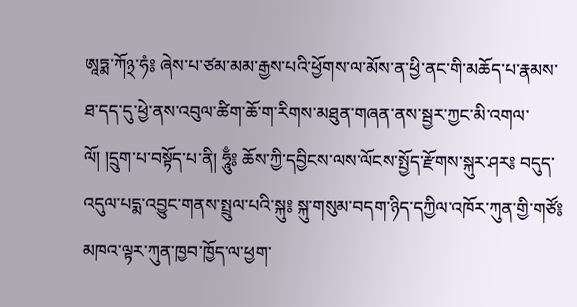ཨཱཏྨ་ཀོ྅་ཧཾ༔ ཞེས་པ་ཙམ་མམ་རྒྱས་པའི་ཕྱོགས་ལ་མོས་ན་ཕྱི་ནང་གི་མཆོད་པ་རྣམས་ཐ་དད་དུ་ཕྱེ་ནས་འབུལ་ཚིག་ཆོ་ག་རིགས་མཐུན་གཞན་ནས་སྦྱར་ཀྱང་མི་འགལ་ལོ། །དྲུག་པ་བསྟོད་པ་ནི། ཧཱུྃ༔ ཆོས་ཀྱི་དབྱིངས་ལས་ལོངས་སྤྱོད་རྫོགས་སྐུར་ཤར༔ བདུད་འདུལ་པདྨ་འབྱུང་གནས་སྤྲུལ་པའི་སྐུ༔ སྐུ་གསུམ་བདག་ཉིད་དཀྱིལ་འཁོར་ཀུན་གྱི་གཙོ༔ མཁའ་ལྟར་ཀུན་ཁྱབ་ཁྱོད་ལ་ཕྱག་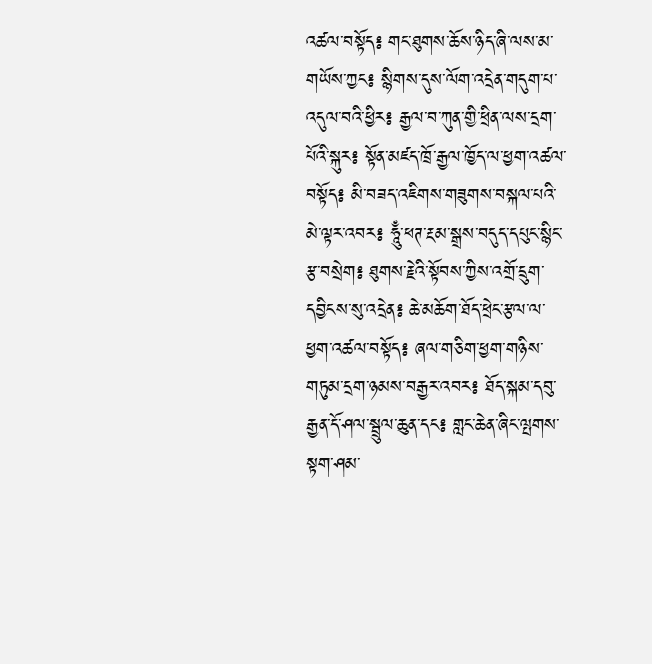འཚལ་བསྟོད༔ གང་ཐུགས་ཆོས་ཉིད་ཞི་ལས་མ་གཡོས་ཀྱང༔ སྙིགས་དུས་ལོག་འདྲེན་གདུག་པ་འདུལ་བའི་ཕྱིར༔ རྒྱལ་བ་ཀུན་གྱི་ཕྲིན་ལས་དྲག་པོའི་སྐུར༔ སྟོན་མཛད་ཁྲོ་རྒྱལ་ཁྱོད་ལ་ཕྱག་འཚལ་བསྟོད༔ མི་བཟད་འཇིགས་གཟུགས་བསྐལ་པའི་མེ་ལྟར་འབར༔ ཧཱུྃ་ཕཊ་རྔམ་སྒྲས་བདུད་དཔུང་སྙིང་རྩ་བསྲེག༔ ཐུགས་རྗེའི་སྟོབས་ཀྱིས་འགྲོ་དྲུག་དབྱིངས་སུ་འདྲེན༔ ཆེ་མཆོག་ཐོད་ཕྲེང་རྩལ་ལ་ཕྱག་འཚལ་བསྟོད༔ ཞལ་གཅིག་ཕྱག་གཉིས་གཏུམ་དྲག་ཉམས་བརྒྱར་འབར༔ ཐོད་སྐམ་དབུ་རྒྱན་དོ་ཤལ་སྦྲུལ་ཆུན་དང༔ གླང་ཆེན་ཞིང་ལྤགས་སྟག་ཤམ་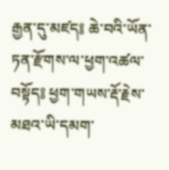རྒྱན་དུ་མཛད༔ ཆེ་བའི་ཡོན་ཏན་རྫོགས་ལ་ཕྱག་འཚལ་བསྟོད༔ ཕྱག་གཡས་རྡོ་རྗེས་མཐའ་ཡི་དམག་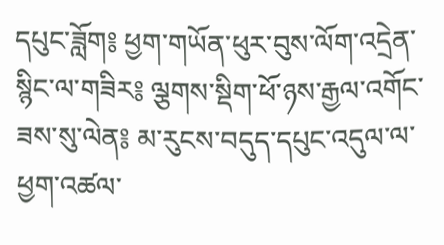དཔུང་ཟློག༔ ཕྱག་གཡོན་ཕུར་བུས་ལོག་འདྲེན་སྙིང་ལ་གཟིར༔ ལྕགས་སྡིག་ཕོ་ཉས་རྒྱལ་འགོང་ཟས་སུ་ལེན༔ མ་རུངས་བདུད་དཔུང་འདུལ་ལ་ཕྱག་འཚལ་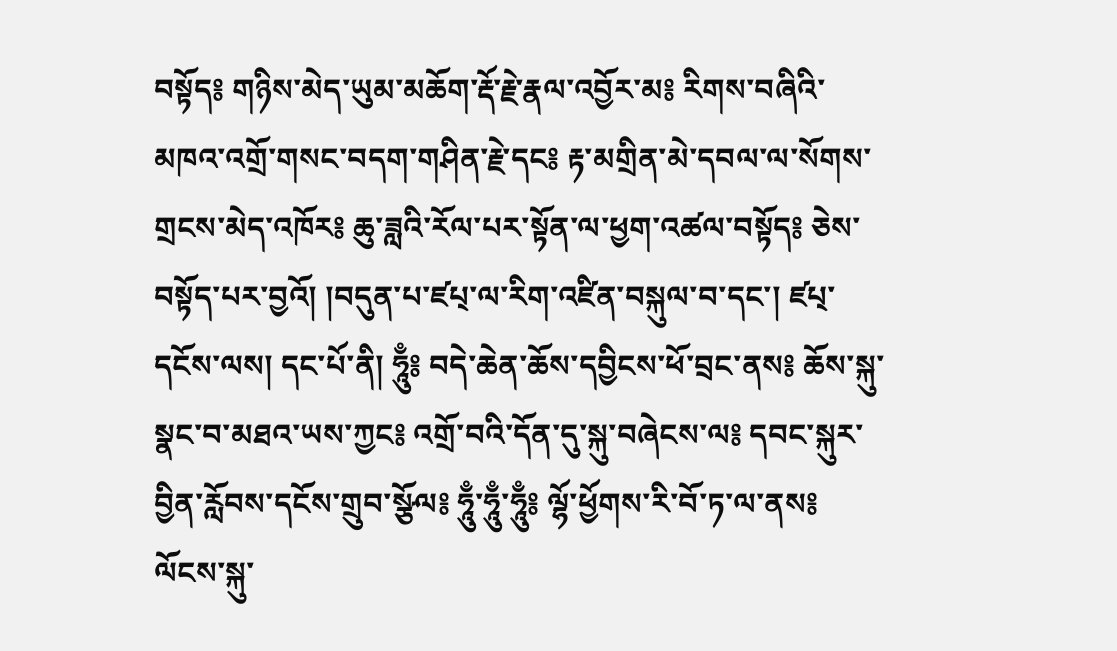བསྟོད༔ གཉིས་མེད་ཡུམ་མཆོག་རྡོ་རྗེ་རྣལ་འབྱོར་མ༔ རིགས་བཞིའི་མཁའ་འགྲོ་གསང་བདག་གཤིན་རྗེ་དང༔ རྟ་མགྲིན་མེ་དབལ་ལ་སོགས་གྲངས་མེད་འཁོར༔ ཆུ་ཟླའི་རོལ་པར་སྟོན་ལ་ཕྱག་འཚལ་བསྟོད༔ ཅེས་བསྟོད་པར་བྱའོ། །བདུན་པ་ཛཔ྄་ལ་རིག་འཛིན་བསྐུལ་བ་དང་། ཛཔ྄་དངོས་ལས། དང་པོ་ནི། ཧཱུྃ༔ བདེ་ཆེན་ཆོས་དབྱིངས་ཕོ་བྲང་ནས༔ ཆོས་སྐུ་སྣང་བ་མཐའ་ཡས་ཀྱང༔ འགྲོ་བའི་དོན་དུ་སྐུ་བཞེངས་ལ༔ དབང་སྐུར་བྱིན་རློབས་དངོས་གྲུབ་སྩོལ༔ ཧཱུྃ་ཧཱུྃ་ཧཱུྃ༔ ལྷོ་ཕྱོགས་རི་བོ་ཏ་ལ་ནས༔ ལོངས་སྐུ་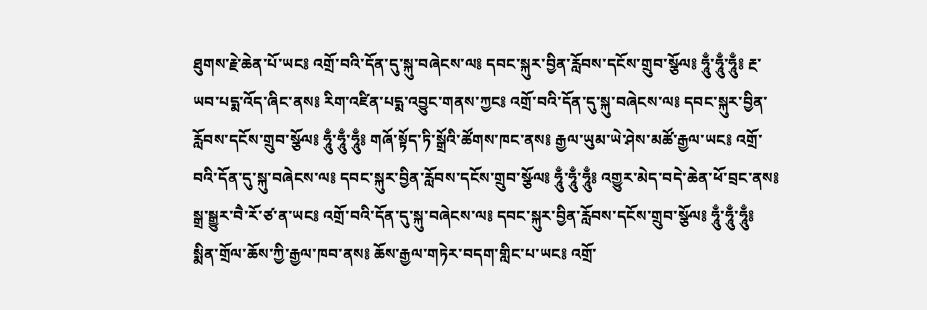ཐུགས་རྗེ་ཆེན་པོ་ཡང༔ འགྲོ་བའི་དོན་དུ་སྐུ་བཞེངས་ལ༔ དབང་སྐུར་བྱིན་རློབས་དངོས་གྲུབ་སྩོལ༔ ཧཱུྃ་ཧཱུྃ་ཧཱུྃ༔ རྔ་ཡབ་པདྨ་འོད་ཞིང་ནས༔ རིག་འཛིན་པདྨ་འབྱུང་གནས་ཀྱང༔ འགྲོ་བའི་དོན་དུ་སྐུ་བཞེངས་ལ༔ དབང་སྐུར་བྱིན་རློབས་དངོས་གྲུབ་སྩོལ༔ ཧཱུྃ་ཧཱུྃ་ཧཱུྃ༔ གཞོ་སྟོད་ཏི་སྒྲོའི་ཚོགས་ཁང་ནས༔ རྒྱལ་ཡུམ་ཡེ་ཤེས་མཚོ་རྒྱལ་ཡང༔ འགྲོ་བའི་དོན་དུ་སྐུ་བཞེངས་ལ༔ དབང་སྐུར་བྱིན་རློབས་དངོས་གྲུབ་སྩོལ༔ ཧཱུྃ་ཧཱུྃ་ཧཱུྃ༔ འགྱུར་མེད་བདེ་ཆེན་ཕོ་བྲང་ནས༔ སྒྲ་སྒྱུར་བཻ་རོ་ཙ་ན་ཡང༔ འགྲོ་བའི་དོན་དུ་སྐུ་བཞེངས་ལ༔ དབང་སྐུར་བྱིན་རློབས་དངོས་གྲུབ་སྩོལ༔ ཧཱུྃ་ཧཱུྃ་ཧཱུྃ༔ སྨིན་གྲོལ་ཆོས་ཀྱི་རྒྱལ་ཁབ་ནས༔ ཆོས་རྒྱལ་གཏེར་བདག་གླིང་པ་ཡང༔ འགྲོ་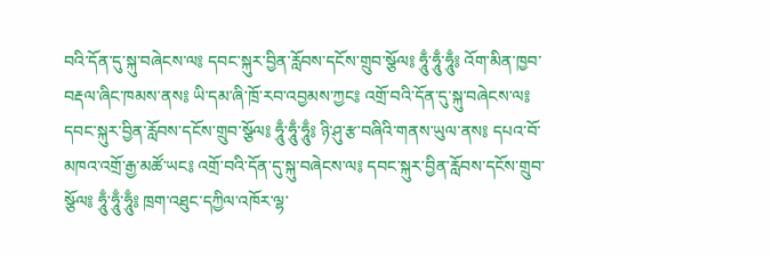བའི་དོན་དུ་སྐུ་བཞེངས་ལ༔ དབང་སྐུར་བྱིན་རློབས་དངོས་གྲུབ་སྩོལ༔ ཧཱུྃ་ཧཱུྃ་ཧཱུྃ༔ འོག་མིན་ཁྱབ་བརྡལ་ཞིང་ཁམས་ནས༔ ཡི་དམ་ཞི་ཁྲོ་རབ་འབྱམས་ཀྱང༔ འགྲོ་བའི་དོན་དུ་སྐུ་བཞེངས་ལ༔ དབང་སྐུར་བྱིན་རློབས་དངོས་གྲུབ་སྩོལ༔ ཧཱུྃ་ཧཱུྃ་ཧཱུྃ༔ ཉི་ཤུ་རྩ་བཞིའི་གནས་ཡུལ་ནས༔ དཔའ་བོ་མཁའ་འགྲོ་རྒྱ་མཚོ་ཡང༔ འགྲོ་བའི་དོན་དུ་སྐུ་བཞེངས་ལ༔ དབང་སྐུར་བྱིན་རློབས་དངོས་གྲུབ་སྩོལ༔ ཧཱུྃ་ཧཱུྃ་ཧཱུྃ༔ ཁྲག་འཐུང་དཀྱིལ་འཁོར་ལྷ་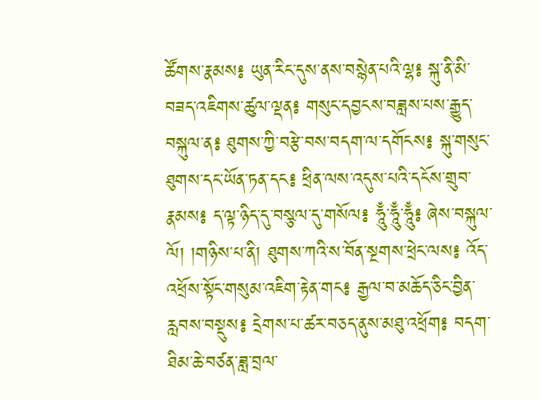ཚོགས་རྣམས༔ ཡུན་རིང་དུས་ནས་བསྙེན་པའི་ལྷ༔ སྐུ་ནི་མི་བཟད་འཇིགས་ཚུལ་ལྡན༔ གསུང་དབྱངས་བཟླས་པས་རྒྱུད་བསྐུལ་ན༔ ཐུགས་ཀྱི་བརྩེ་བས་བདག་ལ་དགོངས༔ སྐུ་གསུང་ཐུགས་དང་ཡོན་ཏན་དང༔ ཕྲིན་ལས་འདུས་པའི་དངོས་གྲུབ་རྣམས༔ ད་ལྟ་ཉིད་དུ་བསྩལ་དུ་གསོལ༔ ཧཱུྃ་ཧཱུྃ་ཧཱུྃ༔ ཞེས་བསྐུལ་ལོ། །གཉིས་པ་ནི། ཐུགས་ཀའི་ས་བོན་སྔགས་ཕྲེང་ལས༔ འོད་འཕྲོས་སྟོང་གསུམ་འཇིག་རྟེན་གང༔ རྒྱལ་བ་མཆོད་ཅིང་བྱིན་རླབས་བསྡུས༔ དྲེགས་པ་ཚར་བཅད་ནུས་མཐུ་འཕྲོག༔ བདག་ཐིམ་ཆེ་བཙན་ཟླ་བྲལ་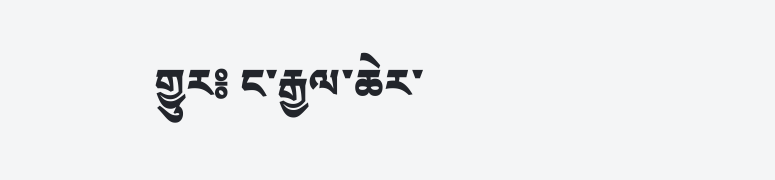གྱུར༔ ང་རྒྱལ་ཆེར་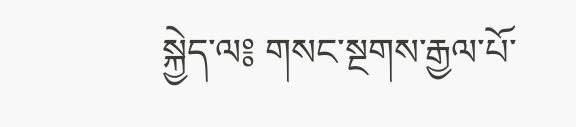སྐྱེད་ལ༔ གསང་སྔགས་རྒྱལ་པོ་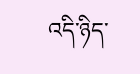འདི་ཉིད་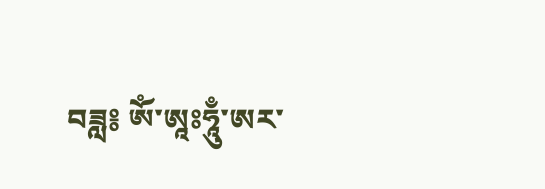བཟླ༔ ཨོཾ་ཨཱཿཧཱུྃ་ཨར་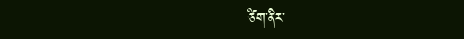ཙིག་ནིར་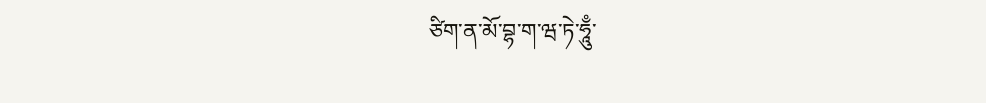ཙིག་ན་མོ་བྷ་ག་ཝ་ཏེ་ཧཱུྃ་